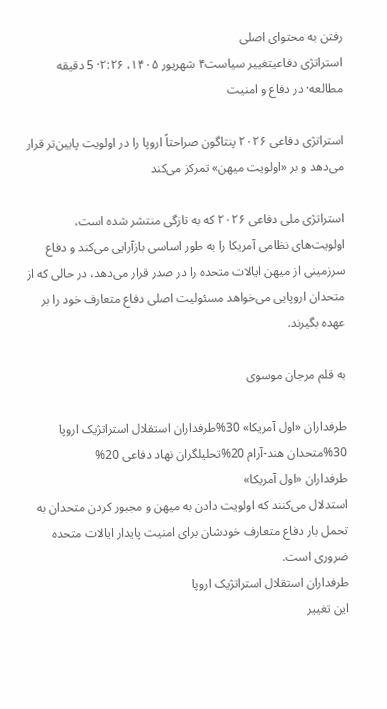رفتن به محتوای اصلی
استراتژی دفاعیتغییر سیاست۴ شهریور ۱۴۰۵، ۲:۲۶· 5 دقیقه مطالعه· در دفاع و امنیت

استراتژی دفاعی ۲۰۲۶ پنتاگون صراحتاً اروپا را در اولویت پایین‌تر قرار می‌دهد و بر «اولویت میهن» تمرکز می‌کند

استراتژی ملی دفاعی ۲۰۲۶ که به تازگی منتشر شده است، اولویت‌های نظامی آمریکا را به طور اساسی بازآرایی می‌کند و دفاع سرزمینی از میهن ایالات متحده را در صدر قرار می‌دهد، در حالی که از متحدان اروپایی می‌خواهد مسئولیت اصلی دفاع متعارف خود را بر عهده بگیرند.

به قلم مرجان موسوی

طرفداران «اول آمریکا» 30%طرفداران استقلال استراتژیک اروپا 30%متحدان هند-آرام 20%تحلیلگران نهاد دفاعی 20%
طرفداران «اول آمریکا»
استدلال می‌کنند که اولویت دادن به میهن و مجبور کردن متحدان به تحمل بار دفاع متعارف خودشان برای امنیت پایدار ایالات متحده ضروری است.
طرفداران استقلال استراتژیک اروپا
این تغییر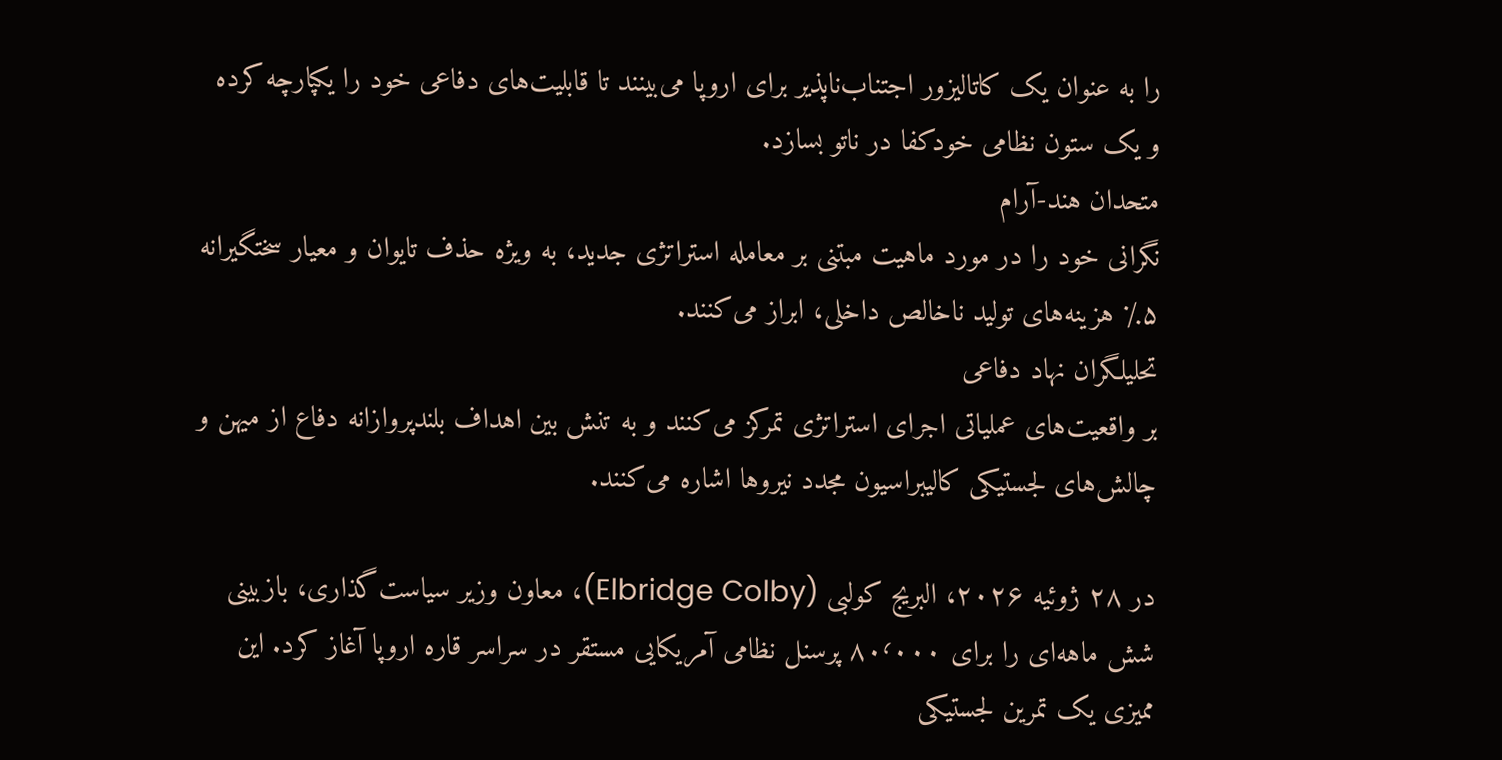را به عنوان یک کاتالیزور اجتناب‌ناپذیر برای اروپا می‌بینند تا قابلیت‌های دفاعی خود را یکپارچه کرده و یک ستون نظامی خودکفا در ناتو بسازد.
متحدان هند-آرام
نگرانی خود را در مورد ماهیت مبتنی بر معامله استراتژی جدید، به ویژه حذف تایوان و معیار سختگیرانه ۵٪ هزینه‌های تولید ناخالص داخلی، ابراز می‌کنند.
تحلیلگران نهاد دفاعی
بر واقعیت‌های عملیاتی اجرای استراتژی تمرکز می‌کنند و به تنش بین اهداف بلندپروازانه دفاع از میهن و چالش‌های لجستیکی کالیبراسیون مجدد نیروها اشاره می‌کنند.

در ۲۸ ژوئیه ۲۰۲۶، البریج کولبی (Elbridge Colby)، معاون وزیر سیاست‌گذاری، بازبینی شش ماهه‌ای را برای ۸۰٬۰۰۰ پرسنل نظامی آمریکایی مستقر در سراسر قاره اروپا آغاز کرد. این ممیزی یک تمرین لجستیکی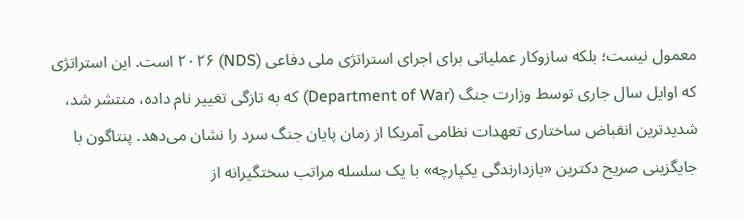معمول نیست؛ بلکه سازوکار عملیاتی برای اجرای استراتژی ملی دفاعی (NDS) ۲۰۲۶ است. این استراتژی که اوایل سال جاری توسط وزارت جنگ (Department of War) که به تازگی تغییر نام داده، منتشر شد، شدیدترین انقباض ساختاری تعهدات نظامی آمریکا از زمان پایان جنگ سرد را نشان می‌دهد. پنتاگون با جایگزینی صریح دکترین «بازدارندگی یکپارچه» با یک سلسله مراتب سختگیرانه از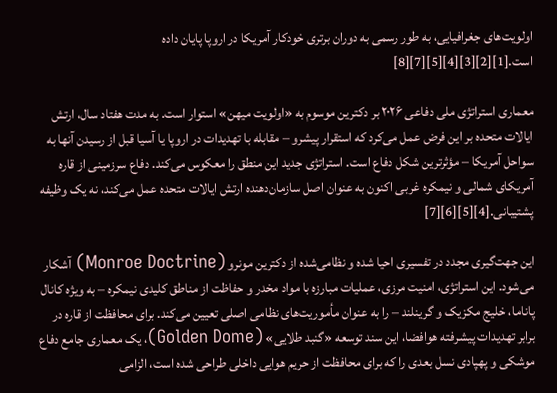اولویت‌های جغرافیایی، به طور رسمی به دوران برتری خودکار آمریکا در اروپا پایان داده است.[1][2][3][4][5][7][8]

معماری استراتژی ملی دفاعی ۲۰۲۶ بر دکترین موسوم به «اولویت میهن» استوار است. به مدت هفتاد سال، ارتش ایالات متحده بر این فرض عمل می‌کرد که استقرار پیشرو – مقابله با تهدیدات در اروپا یا آسیا قبل از رسیدن آنها به سواحل آمریکا – مؤثرترین شکل دفاع است. استراتژی جدید این منطق را معکوس می‌کند. دفاع سرزمینی از قاره آمریکای شمالی و نیمکره غربی اکنون به عنوان اصل سازمان‌دهنده ارتش ایالات متحده عمل می‌کند، نه یک وظیفه پشتیبانی.[4][5][6][7]

این جهت‌گیری مجدد در تفسیری احیا شده و نظامی‌شده از دکترین مونرو (Monroe Doctrine) آشکار می‌شود. این استراتژی، امنیت مرزی، عملیات مبارزه با مواد مخدر و حفاظت از مناطق کلیدی نیمکره – به ویژه کانال پاناما، خلیج مکزیک و گرینلند – را به عنوان مأموریت‌های نظامی اصلی تعیین می‌کند. برای محافظت از قاره در برابر تهدیدات پیشرفته هوافضا، این سند توسعه «گنبد طلایی» (Golden Dome)، یک معماری جامع دفاع موشکی و پهپادی نسل بعدی را که برای محافظت از حریم هوایی داخلی طراحی شده است، الزامی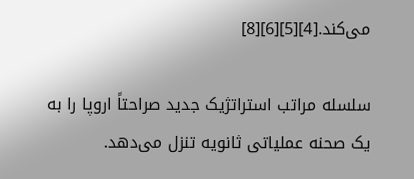می‌کند.[4][5][6][8]

سلسله مراتب استراتژیک جدید صراحتاً اروپا را به یک صحنه عملیاتی ثانویه تنزل می‌دهد.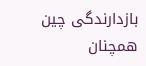بازدارندگی چین همچنان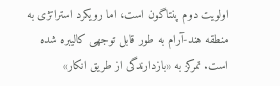اولویت دوم پنتاگون است، اما رویکرد استراتژی به منطقه هند-آرام به طور قابل توجهی کالیبره شده است. تمرکز به «بازدارندگی از طریق انکار»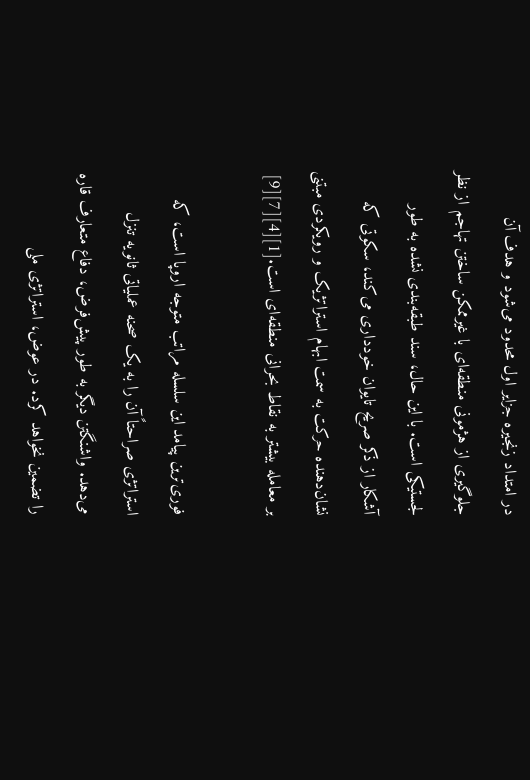در امتداد زنجیره جزایر اول محدود می‌شود و هدف آن جلوگیری از هژمونی منطقه‌ای با غیرممکن ساختن تهاجم از نظر لجستیکی است. با این حال، سند طبقه‌بندی نشده به طور آشکار از ذکر صریح تایوان خودداری می‌کند، سکوتی که نشان‌دهنده حرکت به سمت ابهام استراتژیک و رویکردی مبتنی بر معامله بیشتر به نقاط بحرانی منطقه‌ای است.[1][4][7][9]

فوری‌ترین پیامد این سلسله مراتب متوجه اروپا است، که استراتژی صراحتاً آن را به یک صحنه عملیاتی ثانویه تنزل می‌دهد. واشنگتن دیگر به طور پیش‌فرض، دفاع متعارف قاره را تضمین نخواهد کرد. در عوض، استراتژی ملی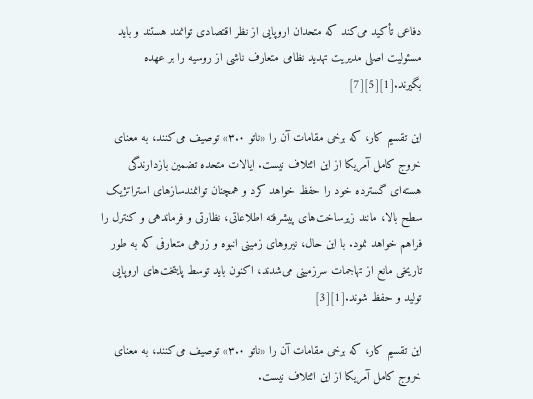دفاعی تأکید می‌کند که متحدان اروپایی از نظر اقتصادی توانمند هستند و باید مسئولیت اصلی مدیریت تهدید نظامی متعارف ناشی از روسیه را بر عهده بگیرند.[1][5][7]

این تقسیم کار، که برخی مقامات آن را «ناتو ۳.۰» توصیف می‌کنند، به معنای خروج کامل آمریکا از این ائتلاف نیست. ایالات متحده تضمین بازدارندگی هسته‌ای گسترده خود را حفظ خواهد کرد و همچنان توانمندسازهای استراتژیک سطح بالا، مانند زیرساخت‌های پیشرفته اطلاعاتی، نظارتی و فرماندهی و کنترل را فراهم خواهد نمود. با این حال، نیروهای زمینی انبوه و زرهی متعارفی که به طور تاریخی مانع از تهاجمات سرزمینی می‌شدند، اکنون باید توسط پایتخت‌های اروپایی تولید و حفظ شوند.[1][3]

این تقسیم کار، که برخی مقامات آن را «ناتو ۳.۰» توصیف می‌کنند، به معنای خروج کامل آمریکا از این ائتلاف نیست.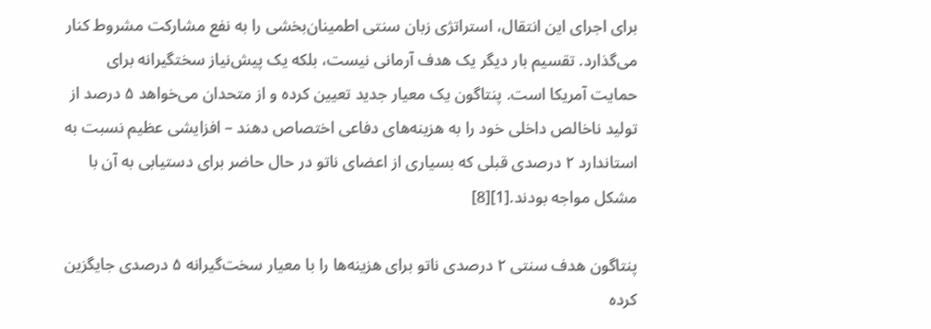برای اجرای این انتقال، استراتژی زبان سنتی اطمینان‌بخشی را به نفع مشارکت مشروط کنار می‌گذارد. تقسیم بار دیگر یک هدف آرمانی نیست، بلکه یک پیش‌نیاز سختگیرانه برای حمایت آمریکا است. پنتاگون یک معیار جدید تعیین کرده و از متحدان می‌خواهد ۵ درصد از تولید ناخالص داخلی خود را به هزینه‌های دفاعی اختصاص دهند – افزایشی عظیم نسبت به استاندارد ۲ درصدی قبلی که بسیاری از اعضای ناتو در حال حاضر برای دستیابی به آن با مشکل مواجه بودند.[1][8]

پنتاگون هدف سنتی ۲ درصدی ناتو برای هزینه‌ها را با معیار سخت‌گیرانه ۵ درصدی جایگزین کرده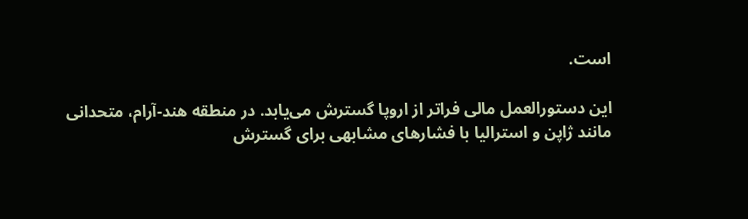است.

این دستورالعمل مالی فراتر از اروپا گسترش می‌یابد. در منطقه هند-آرام، متحدانی مانند ژاپن و استرالیا با فشارهای مشابهی برای گسترش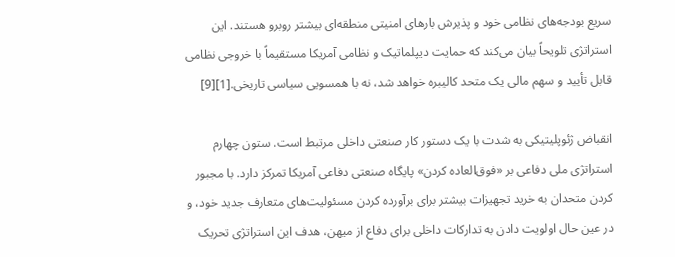سریع بودجه‌های نظامی خود و پذیرش بارهای امنیتی منطقه‌ای بیشتر روبرو هستند. این استراتژی تلویحاً بیان می‌کند که حمایت دیپلماتیک و نظامی آمریکا مستقیماً با خروجی نظامی قابل تأیید و سهم مالی یک متحد کالیبره خواهد شد، نه با همسویی سیاسی تاریخی.[1][9]

انقباض ژئوپلیتیکی به شدت با یک دستور کار صنعتی داخلی مرتبط است. ستون چهارم استراتژی ملی دفاعی بر «فوق‌العاده کردن» پایگاه صنعتی دفاعی آمریکا تمرکز دارد. با مجبور کردن متحدان به خرید تجهیزات بیشتر برای برآورده کردن مسئولیت‌های متعارف جدید خود، و در عین حال اولویت دادن به تدارکات داخلی برای دفاع از میهن، هدف این استراتژی تحریک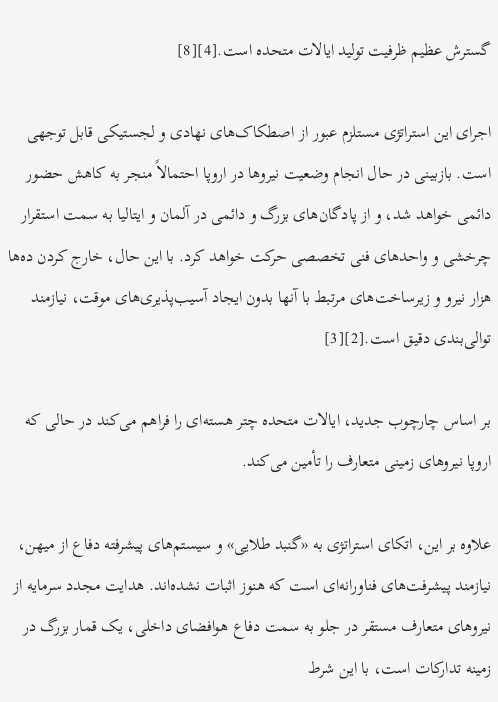گسترش عظیم ظرفیت تولید ایالات متحده است.[4][8]

اجرای این استراتژی مستلزم عبور از اصطکاک‌های نهادی و لجستیکی قابل توجهی است. بازبینی در حال انجام وضعیت نیروها در اروپا احتمالاً منجر به کاهش حضور دائمی خواهد شد، و از پادگان‌های بزرگ و دائمی در آلمان و ایتالیا به سمت استقرار چرخشی و واحدهای فنی تخصصی حرکت خواهد کرد. با این حال، خارج کردن ده‌ها هزار نیرو و زیرساخت‌های مرتبط با آنها بدون ایجاد آسیب‌پذیری‌های موقت، نیازمند توالی‌بندی دقیق است.[2][3]

بر اساس چارچوب جدید، ایالات متحده چتر هسته‌ای را فراهم می‌کند در حالی که اروپا نیروهای زمینی متعارف را تأمین می‌کند.

علاوه بر این، اتکای استراتژی به «گنبد طلایی» و سیستم‌های پیشرفته دفاع از میهن، نیازمند پیشرفت‌های فناورانه‌ای است که هنوز اثبات نشده‌اند. هدایت مجدد سرمایه از نیروهای متعارف مستقر در جلو به سمت دفاع هوافضای داخلی، یک قمار بزرگ در زمینه تدارکات است، با این شرط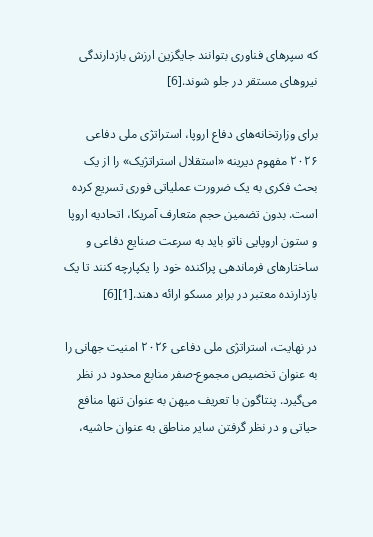که سپرهای فناوری بتوانند جایگزین ارزش بازدارندگی نیروهای مستقر در جلو شوند.[6]

برای وزارتخانه‌های دفاع اروپا، استراتژی ملی دفاعی ۲۰۲۶ مفهوم دیرینه «استقلال استراتژیک» را از یک بحث فکری به یک ضرورت عملیاتی فوری تسریع کرده است. بدون تضمین حجم متعارف آمریکا، اتحادیه اروپا و ستون اروپایی ناتو باید به سرعت صنایع دفاعی و ساختارهای فرماندهی پراکنده خود را یکپارچه کنند تا یک بازدارنده معتبر در برابر مسکو ارائه دهند.[1][6]

در نهایت، استراتژی ملی دفاعی ۲۰۲۶ امنیت جهانی را به عنوان تخصیص مجموع-صفر منابع محدود در نظر می‌گیرد. پنتاگون با تعریف میهن به عنوان تنها منافع حیاتی و در نظر گرفتن سایر مناطق به عنوان حاشیه،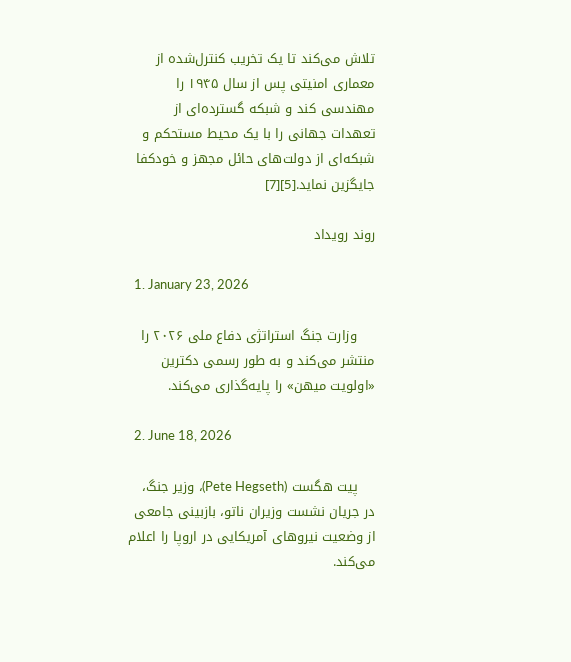تلاش می‌کند تا یک تخریب کنترل‌شده از معماری امنیتی پس از سال ۱۹۴۵ را مهندسی کند و شبکه گسترده‌ای از تعهدات جهانی را با یک محیط مستحکم و شبکه‌ای از دولت‌های حائل مجهز و خودکفا جایگزین نماید.[5][7]

روند رویداد

  1. January 23, 2026

    وزارت جنگ استراتژی دفاع ملی ۲۰۲۶ را منتشر می‌کند و به طور رسمی دکترین «اولویت میهن» را پایه‌گذاری می‌کند.

  2. June 18, 2026

    پیت هگست (Pete Hegseth)، وزیر جنگ، در جریان نشست وزیران ناتو، بازبینی جامعی از وضعیت نیروهای آمریکایی در اروپا را اعلام می‌کند.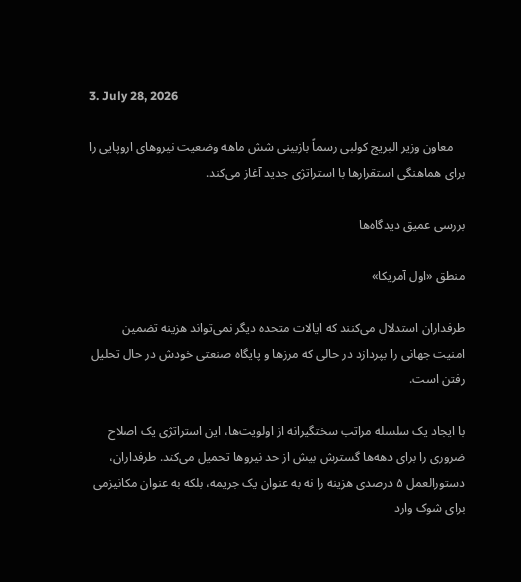3. July 28, 2026

    معاون وزیر البریج کولبی رسماً بازبینی شش ماهه وضعیت نیروهای اروپایی را برای هماهنگی استقرارها با استراتژی جدید آغاز می‌کند.

بررسی عمیق دیدگاه‌ها

منطق «اول آمریکا»

طرفداران استدلال می‌کنند که ایالات متحده دیگر نمی‌تواند هزینه تضمین امنیت جهانی را بپردازد در حالی که مرزها و پایگاه صنعتی خودش در حال تحلیل رفتن است.

با ایجاد یک سلسله مراتب سختگیرانه از اولویت‌ها، این استراتژی یک اصلاح ضروری را برای دهه‌ها گسترش بیش از حد نیروها تحمیل می‌کند. طرفداران، دستورالعمل ۵ درصدی هزینه را نه به عنوان یک جریمه، بلکه به عنوان مکانیزمی برای شوک وارد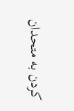کردن به متحدان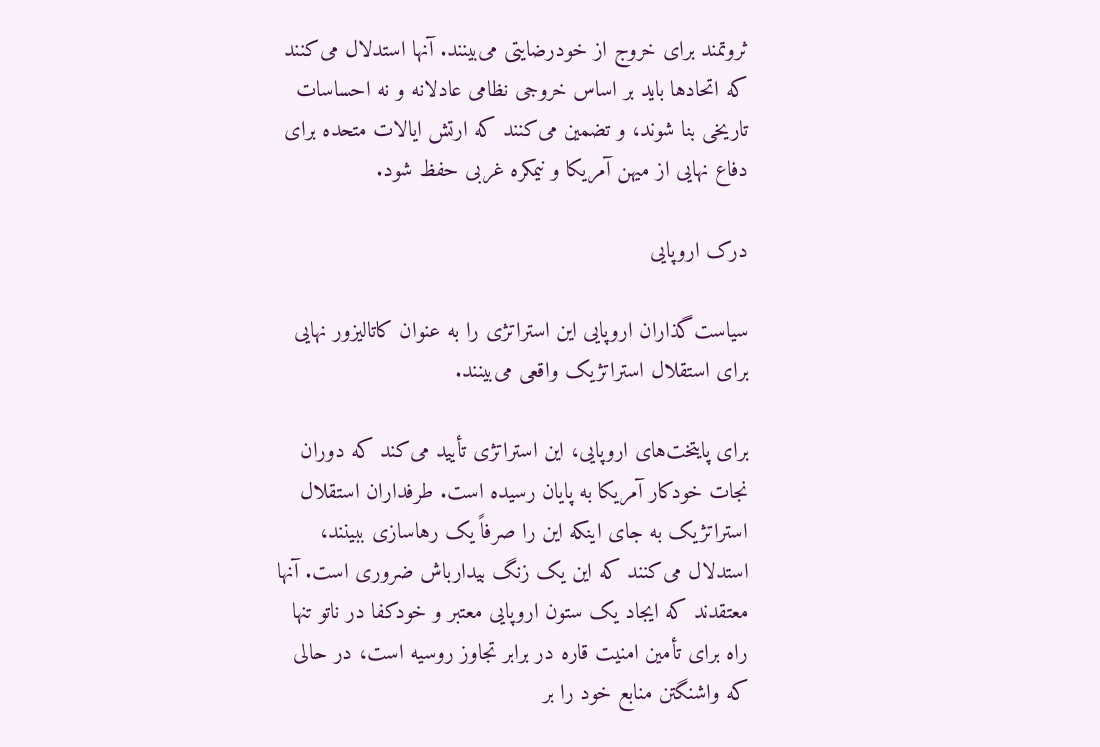ثروتمند برای خروج از خودرضایتی می‌بینند. آنها استدلال می‌کنند که اتحادها باید بر اساس خروجی نظامی عادلانه و نه احساسات تاریخی بنا شوند، و تضمین می‌کنند که ارتش ایالات متحده برای دفاع نهایی از میهن آمریکا و نیمکره غربی حفظ شود.

درک اروپایی

سیاست‌گذاران اروپایی این استراتژی را به عنوان کاتالیزور نهایی برای استقلال استراتژیک واقعی می‌بینند.

برای پایتخت‌های اروپایی، این استراتژی تأیید می‌کند که دوران نجات خودکار آمریکا به پایان رسیده است. طرفداران استقلال استراتژیک به جای اینکه این را صرفاً یک رهاسازی ببینند، استدلال می‌کنند که این یک زنگ بیدارباش ضروری است. آنها معتقدند که ایجاد یک ستون اروپایی معتبر و خودکفا در ناتو تنها راه برای تأمین امنیت قاره در برابر تجاوز روسیه است، در حالی که واشنگتن منابع خود را بر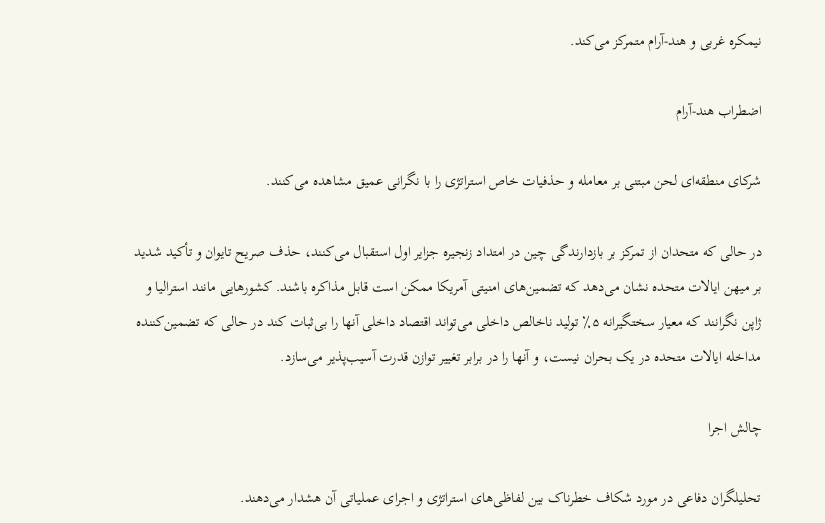نیمکره غربی و هند-آرام متمرکز می‌کند.

اضطراب هند-آرام

شرکای منطقه‌ای لحن مبتنی بر معامله و حذفیات خاص استراتژی را با نگرانی عمیق مشاهده می‌کنند.

در حالی که متحدان از تمرکز بر بازدارندگی چین در امتداد زنجیره جزایر اول استقبال می‌کنند، حذف صریح تایوان و تأکید شدید بر میهن ایالات متحده نشان می‌دهد که تضمین‌های امنیتی آمریکا ممکن است قابل مذاکره باشند. کشورهایی مانند استرالیا و ژاپن نگرانند که معیار سختگیرانه ۵٪ تولید ناخالص داخلی می‌تواند اقتصاد داخلی آنها را بی‌ثبات کند در حالی که تضمین‌کننده مداخله ایالات متحده در یک بحران نیست، و آنها را در برابر تغییر توازن قدرت آسیب‌پذیر می‌سازد.

چالش اجرا

تحلیلگران دفاعی در مورد شکاف خطرناک بین لفاظی‌های استراتژی و اجرای عملیاتی آن هشدار می‌دهند.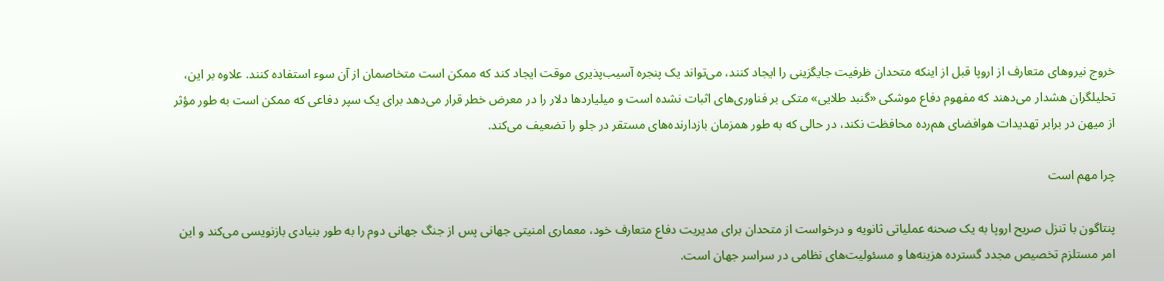خروج نیروهای متعارف از اروپا قبل از اینکه متحدان ظرفیت جایگزینی را ایجاد کنند، می‌تواند یک پنجره آسیب‌پذیری موقت ایجاد کند که ممکن است متخاصمان از آن سوء استفاده کنند. علاوه بر این، تحلیلگران هشدار می‌دهند که مفهوم دفاع موشکی «گنبد طلایی» متکی بر فناوری‌های اثبات نشده است و میلیاردها دلار را در معرض خطر قرار می‌دهد برای یک سپر دفاعی که ممکن است به طور مؤثر از میهن در برابر تهدیدات هوافضای هم‌رده محافظت نکند، در حالی که به طور همزمان بازدارنده‌های مستقر در جلو را تضعیف می‌کند.

چرا مهم است

پنتاگون با تنزل صریح اروپا به یک صحنه عملیاتی ثانویه و درخواست از متحدان برای مدیریت دفاع متعارف خود، معماری امنیتی جهانی پس از جنگ جهانی دوم را به طور بنیادی بازنویسی می‌کند و این امر مستلزم تخصیص مجدد گسترده هزینه‌ها و مسئولیت‌های نظامی در سراسر جهان است.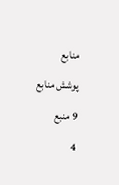منابع

پوشش منابع

9 منبع

4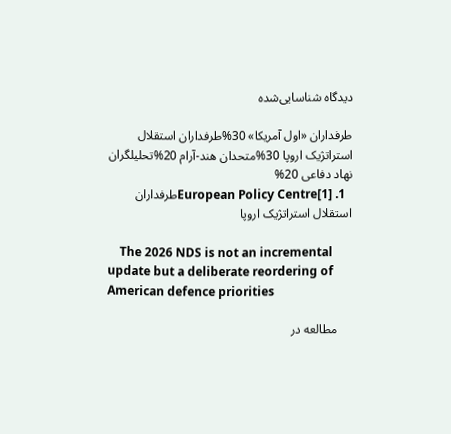دیدگاه شناسایی‌شده

طرفداران «اول آمریکا» 30%طرفداران استقلال استراتژیک اروپا 30%متحدان هند-آرام 20%تحلیلگران نهاد دفاعی 20%
  1. [1]European Policy Centreطرفداران استقلال استراتژیک اروپا

    The 2026 NDS is not an incremental update but a deliberate reordering of American defence priorities

    مطالعه در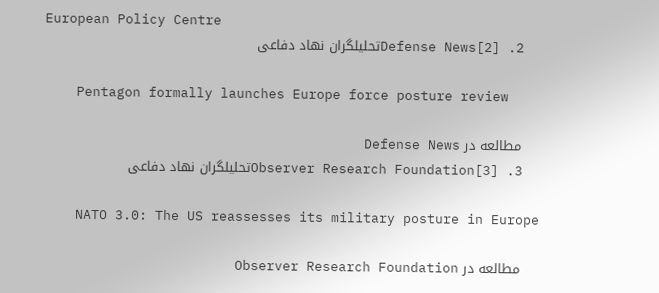European Policy Centre
  2. [2]Defense Newsتحلیلگران نهاد دفاعی

    Pentagon formally launches Europe force posture review

    مطالعه در Defense News
  3. [3]Observer Research Foundationتحلیلگران نهاد دفاعی

    NATO 3.0: The US reassesses its military posture in Europe

    مطالعه در Observer Research Foundation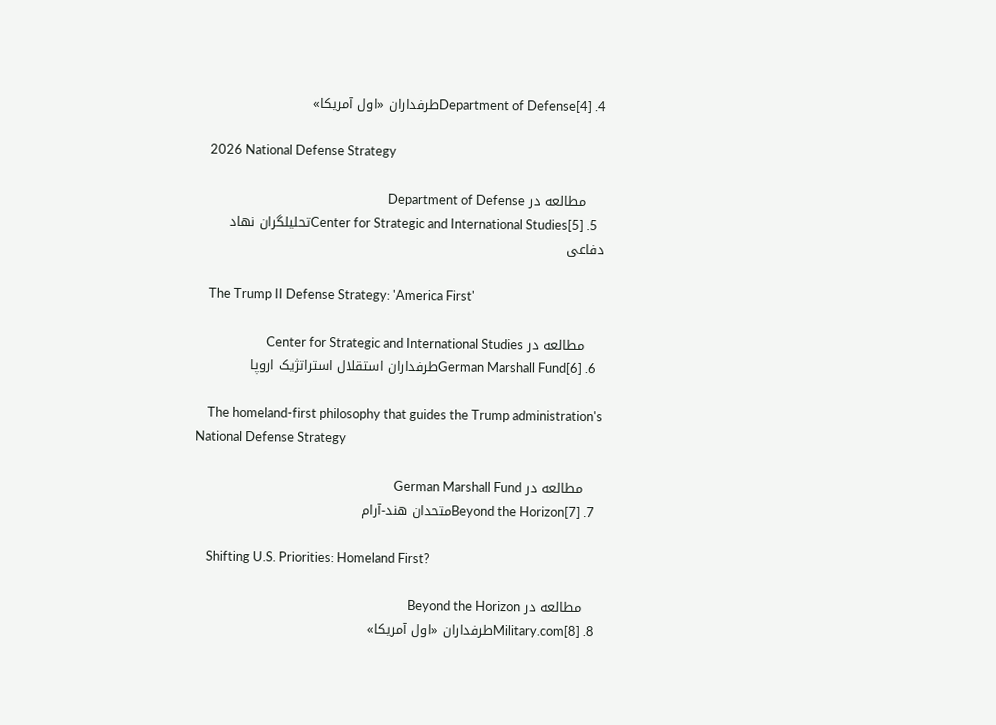4. [4]Department of Defenseطرفداران «اول آمریکا»

    2026 National Defense Strategy

    مطالعه در Department of Defense
  5. [5]Center for Strategic and International Studiesتحلیلگران نهاد دفاعی

    The Trump II Defense Strategy: 'America First'

    مطالعه در Center for Strategic and International Studies
  6. [6]German Marshall Fundطرفداران استقلال استراتژیک اروپا

    The homeland-first philosophy that guides the Trump administration's National Defense Strategy

    مطالعه در German Marshall Fund
  7. [7]Beyond the Horizonمتحدان هند-آرام

    Shifting U.S. Priorities: Homeland First?

    مطالعه در Beyond the Horizon
  8. [8]Military.comطرفداران «اول آمریکا»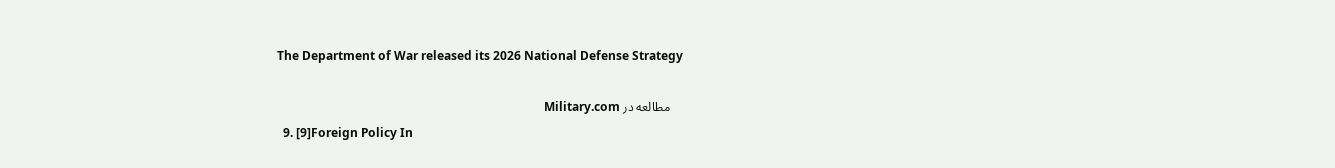The Department of War released its 2026 National Defense Strategy

    مطالعه در Military.com
  9. [9]Foreign Policy In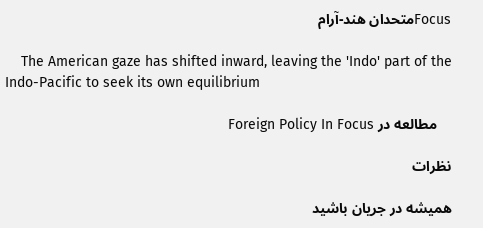Focusمتحدان هند-آرام

    The American gaze has shifted inward, leaving the 'Indo' part of the Indo-Pacific to seek its own equilibrium

    مطالعه در Foreign Policy In Focus

نظرات

همیشه در جریان باشید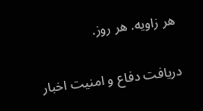هر زاویه. هر روز.

دریافت دفاع و امنیت اخبار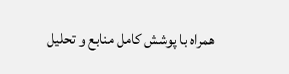همراه با پوشش کامل منابع و تحلیل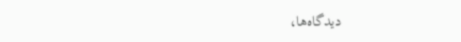دیدگاه‌ها،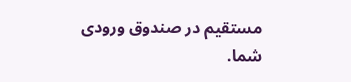مستقیم در صندوق ورودی شما.